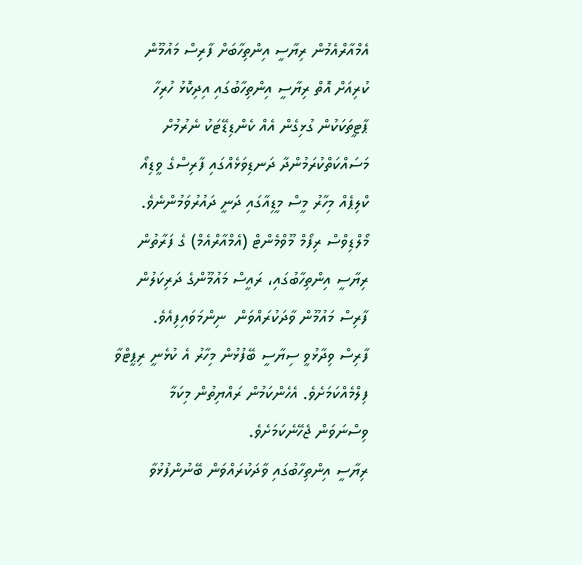އެމްއާރްއެމުން ރިޔާސީ އިންތިހާބަށް ފާރިސް މައުމޫން
ކުރިއަށް އޮތް ރިޔާސީ އިންތިހާބުގައި އިދިކޮޅު ހުރިހާ ޕާޓީތަކަކުން ގުޅިގެން އެއް ކެންޑިޑޭޓަކު ނެރުމުށް މަސައްކަތްކުރަމުންދާ ދަނޑިވަޅެއްގައި ފާރިސްގެ ވީޑިއޯ ކްލިޕެއް މިހާރު މީސް މީޑިއާގައި ދަނީ ދައުރުވަމުންނެވެ.
މޯލްޑިވްސް ރިފޯމް މޫވްމެންޓް (އެމްއާރްއެމް) ގެ ފަރާތުން ރިޔާސީ އިންތިހާބުގައި، ރައީސް މައުމޫންގެ ދަރިކަލުން  ފާރިސް މައުމޫން ވާދަކުރައްވަން  ނިންމަވައިފިއެވެ.
ފާރިސް ވިދާޅުވީ ސިޔާސީ ބޭފުޅުން މިހާރު އެ ކުޅެނީ ރިޕީޓްވާ ފިލްމެއްކަމަށެވެ. އެހެންކަމުން ރައްޔިތުން މިކަމާ ވިސްނަވަން ޖެހޭނެކަމަށެވެ.
ރިޔާސީ އިންތިހާބުގައި ވާދަކުރައްވަން ބޭނުންފުޅުވާ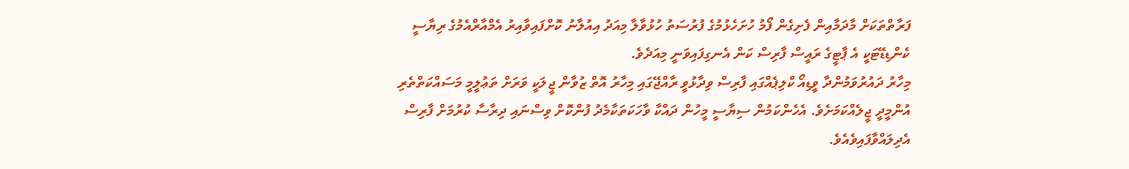ފަރާތްތަކަށް މާދަމާއިން ފެށިގެން ފޯމު ހުށަހެޅުމުގެ ފުރުސަތު ހުޅުވާލާ މިއަދު އިއުލާނު ކޮށްފައިވާއިރު އެމްއާރްއެމުގެ ރިޔާސީ ކެންޑިޑޭޓަކީ އެ ޕާޓީގެ ރައީސް ފާރިސް ކަން އެނގިފައިވަނީ މިއަދެވެ.
މިހާރު ދައުރުވަމުންދާ ވީޑިއޯ ކްލިޕެއްގައި ފާރިސް ވިދާޅުވީ ރާއްޖޭގައި މިހާރު އޮތް ޒުވާން ޖީލަކީ ވަރަށް ތަޢުލީމީ މަސައްކަތްތެރި އުންމީދީ ޖީލެއްކަމަށެވެ. އެހެންކަމުން ސިޔާސީ މީހުން ދައްކާ ވާހަކަތަކާމެދު ފުންކޮށް ވިސްނައި ދިރާސާ ކުރުމަށް ފާރިސް އެދިލައްވާފައިވެއެވެ.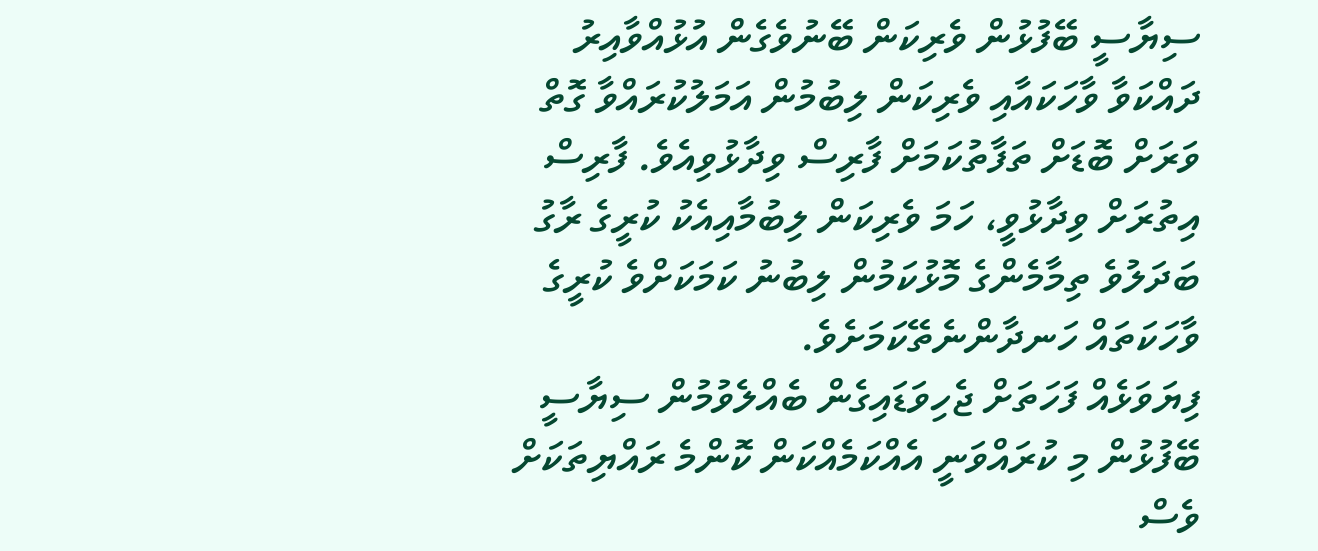ސިޔާސީ ބޭފުޅުން ވެރިކަން ބޭނުވެގެން އުޅުއްވާއިރު ދައްކަވާ ވާހަކައާއި ވެރިކަން ލިބުމުން އަމަލުކުރައްވާ ގޮތް ވަރަށް ބޮޑަށް ތަފާތުކަމަށް ފާރިސް ވިދާޅުވިއެވެ. ފާރިސް އިތުރަށް ވިދާޅުވީ، ހަމަ ވެރިކަން ލިބުމާއިއެކު ކުރީގެ ރާގު ބަދަލުވެ ތިމާމެންގެ މޮޅުކަމުން ލިބުނު ކަމަކަށްވެ ކުރީގެ ވާހަކަތައް ހަނދާންނެތޭކަމަށެވެ.
ފިޔަވަޅެއް ފަހަތަށް ޖެހިވަޑައިގެން ބެއްލެވުމުން ސިޔާސީ ބޭފުޅުން މި ކުރައްވަނީ އެއްކަމެއްކަން ކޮންމެ ރައްޔިތަކަށް ވެސް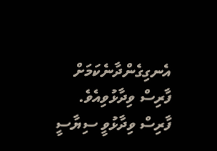އެނގިގެންދާނެކަމަށް ފާރިސް ވިދާޅުވިއެވެ. ފާރިސް ވިދާޅުވީ ސިޔާސީ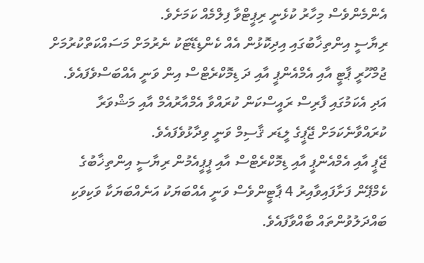އެންމެންވެސް މިހާރު ކުޅެނީ ރިޕީޓްވާ ފިލްމެއް ކަމަށެވެ.
ރިޔާސީ އިންތިޚާބުގައި އިދިކޮޅުން އެއް ކެންޑިޑޭޓަކު ނެރުމަށް މަސައްކަތްކުރުމަށް ޖުމްހޫރީ ޕާޓީ އާއި އެމްއެންޕީ އާއި ދަ ޑިމޮކްރެޓްސް އިން ވަނީ އެއްބަސްވެފައެވެ. އަދި އެކަމުގައި ފާރިސް ރައީސްކަން ކުރައްވާ އެމްއާރުއެމް އާއި މަޝްވަރާ ކުރައްވާނެކަމަށް ޖޭޕީގެ ލީޑަރ ޤާސިމް ވަނީ ވިދާޅުވެފައެވެ.
ޖޭޕީ އާއި އެމްއެންޕީ އާއި ޑިމޮކްރެޓްސް އާއި ޕީޕީއެމުން ރިޔާސީ އިންތިޚާބުގެ ކެމްޕޭން ފަށާފައިވާއިރު 4 ޕާޓީންވެސް ވަނީ އެއްބަޔަކު އަނެއްބަޔަކާ ވަކިވަކި ބައްދަލުވުންތައް ބާއްވާފައެވެ.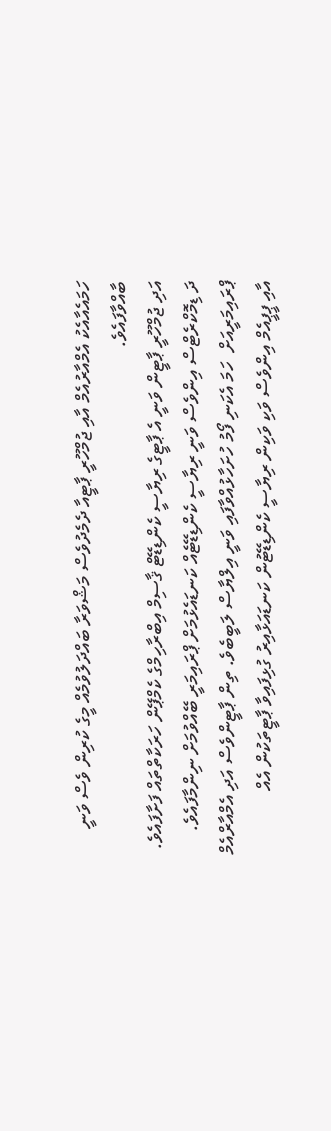ހަމައެއާއެކު އެމްއާރުއެމް އާއި ޖުމްހޫރީ ޕާޓީއާ ދެމެދުވެސް މަޝްވަރާ ބައްދަލުވުމެއް މީގެ ކުރިން ވެސް ވަނީ ބާއްވާފައެވެ.
އަދި ޖުމްހޫރީ ޕާޓީން ވަނީ އެ ޕާޓީގެ ރިޔާސީ ކެންޑިޑޭޓް ޤާސިމް އިބްރާހިމްގެ ކެމްޕޭން ހަރަކާތްތައް ފަށާފައެވެ. ދަ ޑިމޮކްރެޓްސް އިންވެސް ވަނީ ރިޔާސީ ކެންޑިޑޭޓެއް ކަނޑައެޅުމަށް ޕްރައިމަރީ ބޭއްވުމަށް ނިންމާފައެވެ. ޕްރައިމަރީއަށް  ހަމަ އެކަނި ފޯމު ހުށަހާޅުއްވާފައި ވަނީ އިލްޔާސް ލަބީބެވެ. ތިން ޕާޓީންވެސް އަދި އެމްއާރްއެމް އާއި ޕީޕީއެމް އިންވެސް ވަކި ވަކިން ރިޔާސީ ކެންޑިޑޭޓުން ކަނޑައަޅާއިރު ގުޅިފައިވާ ޕާޓީތަކުން އެއް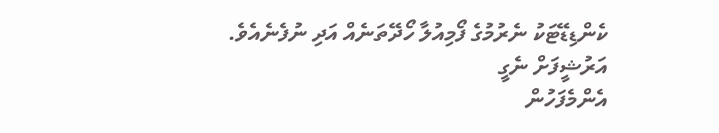ކެންޑިޑޭޓަކު ނެރުމުގެ ފޯމިއުލާ ހޯދޭތަނެއް އަދި ނުފެނެއެވެ.
އަރުޝީފަށް ނެގީ
އެންމެފަހުން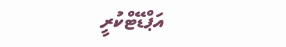އަޕްޑޭޓްކުރީ